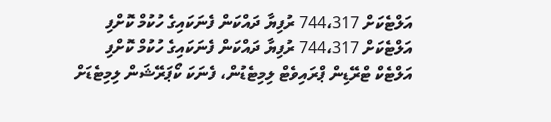އަލްޓެކަށް 744،317 ރުފިޔާ ދައްކަން ފެނަކައިގެ ހުކުމް ކޮށްފި
އަލްޓެކަށް 744،317 ރުފިޔާ ދައްކަން ފެނަކައިގެ ހުކުމް ކޮށްފި
އަލްޓެކް ޓްރޭޑިން ޕްރައިވެޓް ލިމިޓެޑުން، ފެނަކަ ކޯޕަރޭޝަން ލިމިޓެޑަށް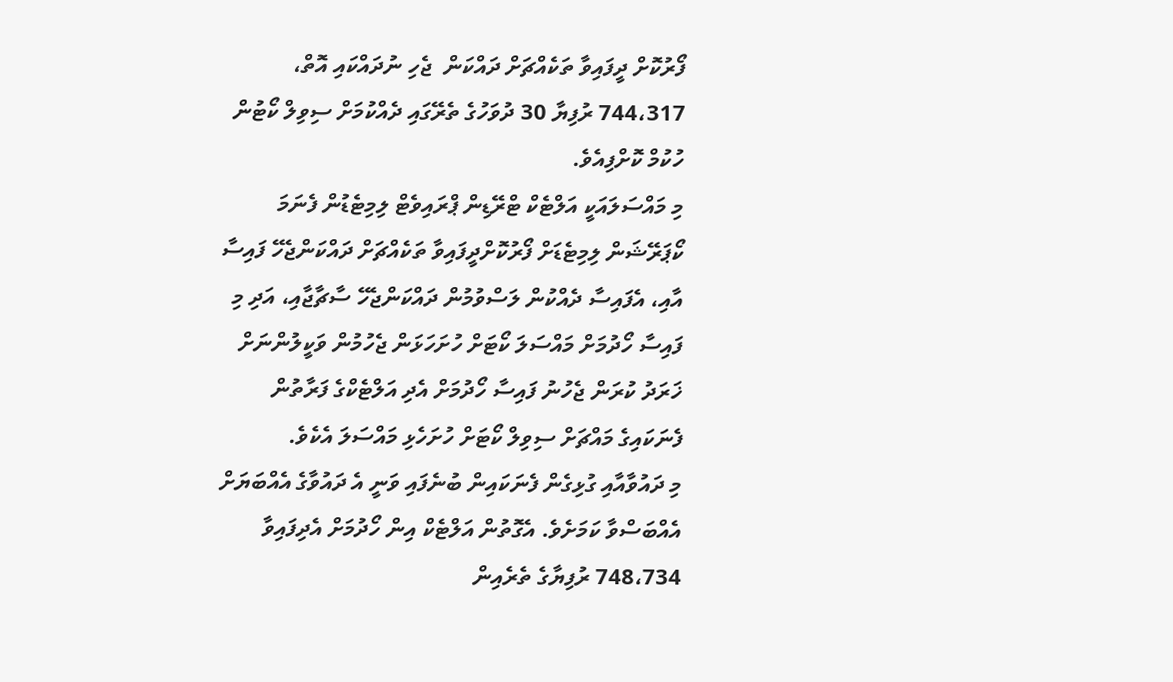ފޯރުކޮށް ދީފައިވާ ތަކެއްޗަށް ދައްކަން  ޖެހި ނުދައްކައި އޮތް، 744،317 ރުފިޔާ 30 ދުވަހުގެ ތެރޭގައި ދެއްކުމަށް ސިވިލް ކޯޓުން ހުކުމް ކޮށްފިއެވެ.
މި މައްސަލައަކީ އަލްޓެކް ޓްރޭޑިން ޕްރައިވެޓް ލިމިޓެޑުން ފެނަމަ ކޯޕަރޭޝަން ލިމިޓެޑަށް ފޯރުކޮށްދީފައިވާ ތަކެއްޗަށް ދައްކަންޖެހޭ ފައިސާ އާއި، އެފައިސާ ދެއްކުން ލަސްވުމުން ދައްކަންޖެހޭ ސާޗާޖާއި، އަދި މި ފައިސާ ހޯދުމަށް މައްސަލަ ކޯޓަށް ހުށަހަޅަން ޖެހުމުން ވަކީލުންނަށް ޚަރަދު ކުރަން ޖެހުނު ފައިސާ ހޯދުމަށް އެދި އަލްޓެކްގެ ފަރާތުން ފެނަކައިގެ މައްޗަށް ސިވިލް ކޯޓަށް ހުށަހެޅި މައްސަލަ އެކެވެ.
މި ދައުވާއާއި ގުޅިގެން ފެނަކައިން ބުނެފައި ވަނީ އެ ދައުވާގެ އެއްބަޔަށް އެއްބަސްވާ ކަމަށެވެ. އެގޮތުން އަލްޓެކް އިން ހޯދުމަށް އެދިފައިވާ 748،734 ރުފިޔާގެ ތެރެއިން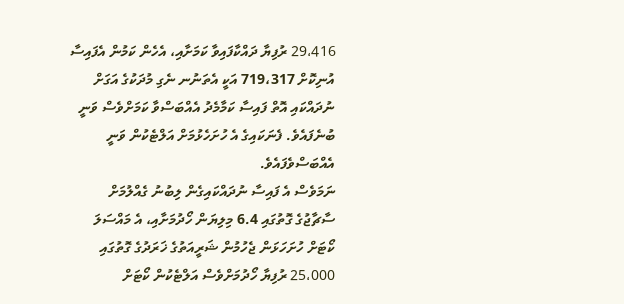29،416 ރުފިޔާ ދައްކާފައިވާ ކަމަށާއި، އެހެން ކަމުން އެފައިސާ އުނިކޮށް 719،317 އަކީ އެތަނުނ ނެގި މުދަކުގެ އަގަށް ނުދައްކައި އޮތް ފައިސާ ކަމާމެދު އެއްބަސްވާ ކަމަށްވެސް ވަނީ ބުނެފައެވެ. ފެނަކައިގެ އެ ހުށަހެޅުމަށް އަލްޓެކުން ވަނީ އެއްބަސްވެފައެވެ.
ނަމަވެސް އެ ފައިސާ ނުދައްކައިގެން ލިބުނު ގެއްލުމަށް ސާޗާޖުގެ ގޮތުގައި 6.4 މިލިޔަން ހޯދުމަށާއި، އެ މައްސަލަ ކޯޓަށް ހުށަހަޅަން ޖެހުމުން ޝަރީއަތުގެ ޚަރަދުގެ ގޮތުގައި 25،000 ރުފިޔާ ހޯދުމަށްވެސް އަލްޓެކުން ކޯޓަށް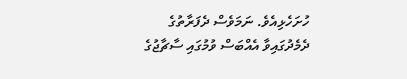ހުށަހެޅިއެވެ. ނަމަވެސް ދެފަރާތުގެ ދެމެދުގައިވާ އެއްބަސް ވުމުގައި ސާޗާޖުގެ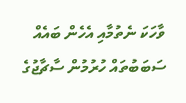ވާހަކަ ނެތުމާއި އެހެން ބައެއް ސަބަބުތައް ހުރުމުން ސާޗާޖުގެ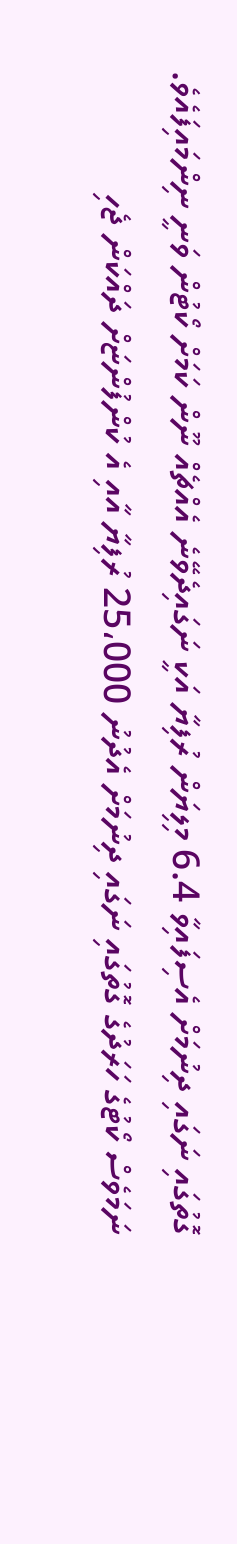ގޮތުގައި ނަގައި ދިނުމަށް އެސިފައިވާ 6.4 މިލިޔަން ރުފިޔާ އަކީ ނަގައިދެވޭނެ އެއްޗެއް ނޫން ކަމަށް ކޯޓުން ވަނީ ނިންމައިފައެވެ.
ނަމަވެސް ކޯޓުގެ ހަރަދުގެ ގޮތުގައި ނަގައި ދިނުމަށް އެދުނު 25،000 ރުފިޔާ އާއި އެ ކުންފުންޏަށް ދައްކަން ޖެހި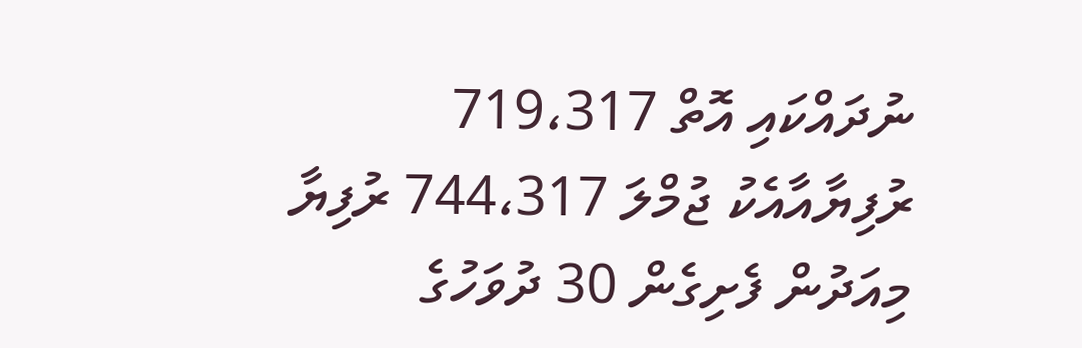ނުދައްކައި އޮތް 719،317 ރުފިޔާއާއެކު ޖުމްލަ 744،317 ރުފިޔާ މިއަދުން ފެށިގެން 30 ދުވަހުގެ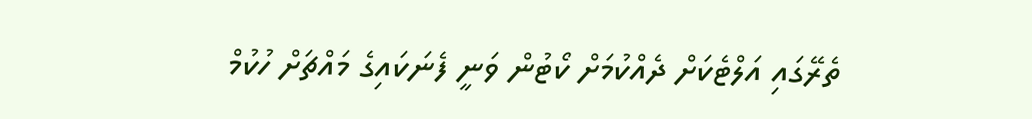ތެރޭގައި އަލްޓެކަށް ދެއްކުމަށް ކޯޓުން ވަނީ ފެނަކައިގެ މައްޗަށް ހުކުމް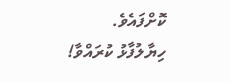ކޮށްފައެވެ.
ހިޔާލުފާޅު ކުރައްވާ!